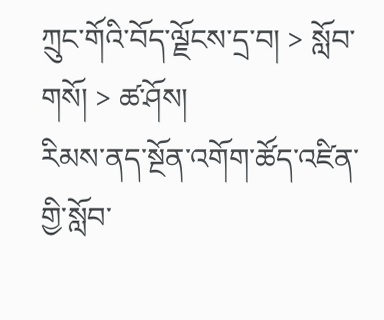ཀྲུང་གོའི་བོད་ལྗོངས་དྲ་བ། > སློབ་གསོ། > ཚ་ཤོས།
རིམས་ནད་སྔོན་འགོག་ཚོད་འཛིན་གྱི་སློབ་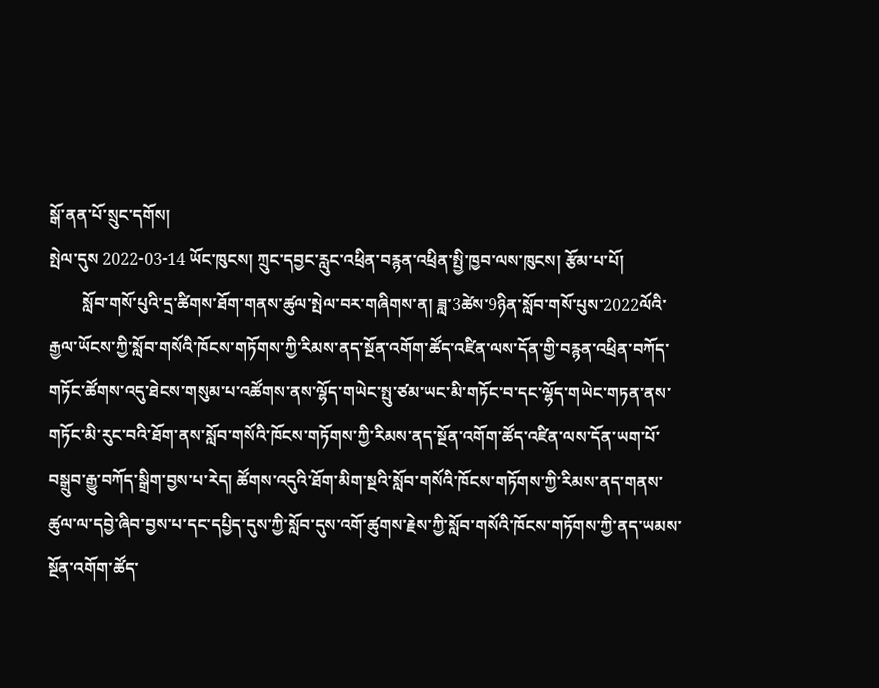སྒོ་ནན་པོ་སྲུང་དགོས།
སྤེལ་དུས 2022-03-14 ཡོང་ཁུངས། ཀྲུང་དབྱང་རླུང་འཕྲིན་བརྙན་འཕྲིན་སྤྱི་ཁྱབ་ལས་ཁུངས། རྩོམ་པ་པོ།
        སློབ་གསོ་པུའི་དྲ་ཚིགས་ཐོག་གནས་ཚུལ་སྤེལ་བར་གཞིགས་ན། ཟླ་3ཚེས་9ཉིན་སློབ་གསོ་པུས་2022ལོའི་རྒྱལ་ཡོངས་ཀྱི་སློབ་གསོའི་ཁོངས་གཏོགས་ཀྱི་རིམས་ནད་སྔོན་འགོག་ཚོད་འཛིན་ལས་དོན་གྱི་བརྙན་འཕྲིན་བཀོད་གཏོང་ཚོགས་འདུ་ཐེངས་གསུམ་པ་འཚོགས་ནས་ལྷོད་གཡེང་སྤུ་ཙམ་ཡང་མི་གཏོང་བ་དང་ལྷོད་གཡེང་གཏན་ནས་གཏོང་མི་རུང་བའི་ཐོག་ནས་སློབ་གསོའི་ཁོངས་གཏོགས་ཀྱི་རིམས་ནད་སྔོན་འགོག་ཚོད་འཛིན་ལས་དོན་ཡག་པོ་བསྒྲུབ་རྒྱུ་བཀོད་སྒྲིག་བྱས་པ་རེད། ཚོགས་འདུའི་ཐོག་མིག་སྔའི་སློབ་གསོའི་ཁོངས་གཏོགས་ཀྱི་རིམས་ནད་གནས་ཚུལ་ལ་དབྱེ་ཞིབ་བྱས་པ་དང་དཔྱིད་དུས་ཀྱི་སློབ་དུས་འགོ་ཚུགས་རྗེས་ཀྱི་སློབ་གསོའི་ཁོངས་གཏོགས་ཀྱི་ནད་ཡམས་སྔོན་འགོག་ཚོད་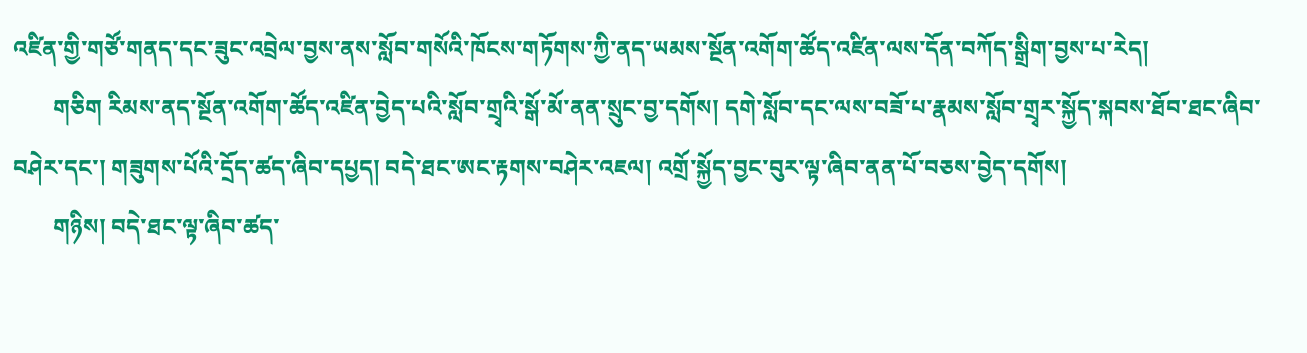འཛིན་གྱི་གཙོ་གནད་དང་ཟུང་འབྲེལ་བྱས་ནས་སློབ་གསོའི་ཁོངས་གཏོགས་ཀྱི་ནད་ཡམས་སྔོན་འགོག་ཚོད་འཛིན་ལས་དོན་བཀོད་སྒྲིག་བྱས་པ་རེད།
       གཅིག རིམས་ནད་སྔོན་འགོག་ཚོད་འཛིན་བྱེད་པའི་སློབ་གྲྭའི་སྒོ་མོ་ནན་སྲུང་བྱ་དགོས། དགེ་སློབ་དང་ལས་བཟོ་པ་རྣམས་སློབ་གྲྭར་སྐྱོད་སྐབས་ཐོབ་ཐང་ཞིབ་བཤེར་དང་། གཟུགས་པོའི་དྲོད་ཚད་ཞིབ་དཔྱད། བདེ་ཐང་ཨང་རྟགས་བཤེར་འཇལ། འགྲོ་སྐྱོད་བྱང་བུར་ལྟ་ཞིབ་ནན་པོ་བཅས་བྱེད་དགོས།
       གཉིས། བདེ་ཐང་ལྟ་ཞིབ་ཚད་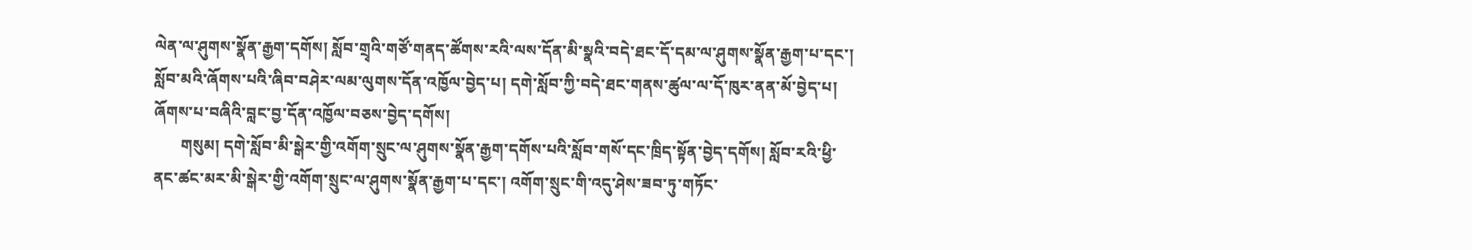ལེན་ལ་ཤུགས་སྣོན་རྒྱག་དགོས། སློབ་གྲྭའི་གཙོ་གནད་ཚོགས་རའི་ལས་དོན་མི་སྣའི་བདེ་ཐང་དོ་དམ་ལ་ཤུགས་སྣོན་རྒྱག་པ་དང་། སློབ་མའི་ཞོགས་པའི་ཞིབ་བཤེར་ལམ་ལུགས་དོན་འཁྱོལ་བྱེད་པ། དགེ་སློབ་ཀྱི་བདེ་ཐང་གནས་ཚུལ་ལ་དོ་ཁུར་ནན་མོ་བྱེད་པ། ཞོགས་པ་བཞིའི་བླང་བྱ་དོན་འཁྱོལ་བཅས་བྱེད་དགོས།
       གསུམ། དགེ་སློབ་མི་སྒེར་གྱི་འགོག་སྲུང་ལ་ཤུགས་སྣོན་རྒྱག་དགོས་པའི་སློབ་གསོ་དང་ཁྲིད་སྟོན་བྱེད་དགོས། སློབ་རའི་ཕྱི་ནང་ཚང་མར་མི་སྒེར་གྱི་འགོག་སྲུང་ལ་ཤུགས་སྣོན་རྒྱག་པ་དང་། འགོག་སྲུང་གི་འདུ་ཤེས་ཟབ་ཏུ་གཏོང་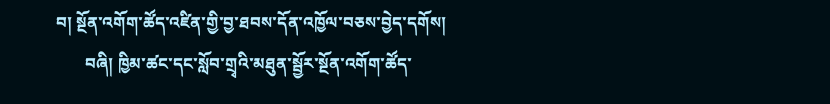བ། སྔོན་འགོག་ཚོད་འཛིན་གྱི་བྱ་ཐབས་དོན་འཁྱོལ་བཅས་བྱེད་དགོས།
       བཞི། ཁྱིམ་ཚང་དང་སློབ་གྲྭའི་མཐུན་སྦྱོར་སྔོན་འགོག་ཚོད་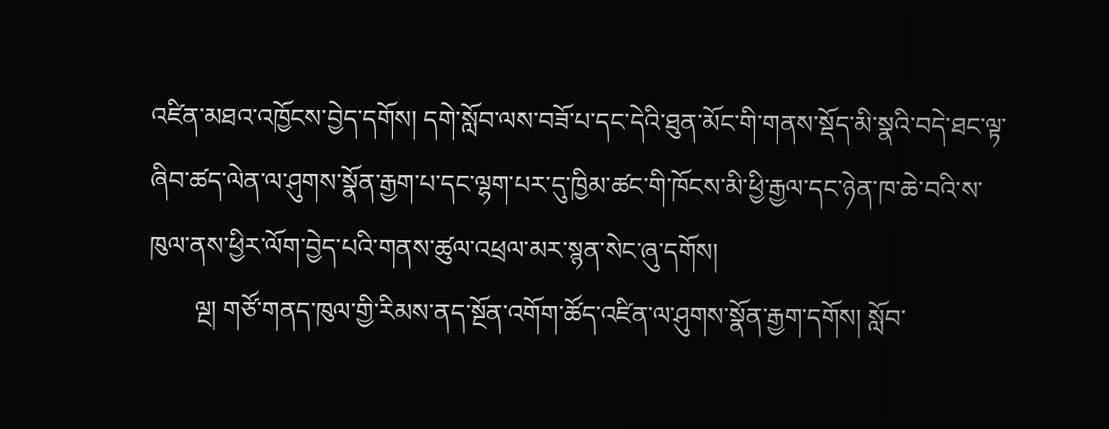འཛིན་མཐའ་འཁྱོངས་བྱེད་དགོས། དགེ་སློབ་ལས་བཟོ་པ་དང་དེའི་ཐུན་མོང་གི་གནས་སྡོད་མི་སྣའི་བདེ་ཐང་ལྟ་ཞིབ་ཚད་ལེན་ལ་ཤུགས་སྣོན་རྒྱག་པ་དང་ལྷག་པར་དུ་ཁྱིམ་ཚང་གི་ཁོངས་མི་ཕྱི་རྒྱལ་དང་ཉེན་ཁ་ཆེ་བའི་ས་ཁུལ་ནས་ཕྱིར་ལོག་བྱེད་པའི་གནས་ཚུལ་འཕྲལ་མར་སྙན་སེང་ཞུ་དགོས།
       ལྔ། གཙོ་གནད་ཁུལ་གྱི་རིམས་ནད་སྔོན་འགོག་ཚོད་འཛིན་ལ་ཤུགས་སྣོན་རྒྱག་དགོས། སློབ་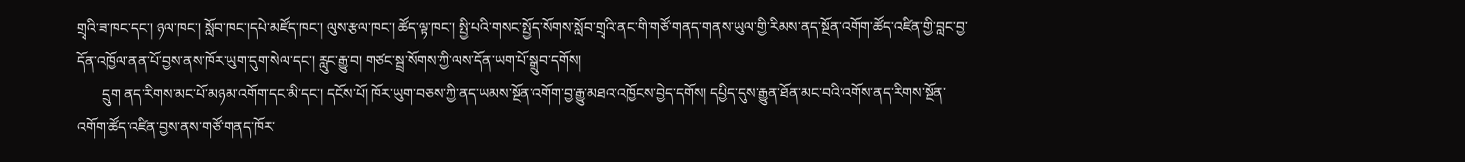གྲྭའི་ཟ་ཁང་དང་། ཉལ་ཁང་། སློབ་ཁང་།དཔེ་མཛོད་ཁང་། ལུས་རྩལ་ཁང་། ཚོད་ལྟ་ཁང་། སྤྱི་པའི་གསང་སྤྱོད་སོགས་སློབ་གྲྭའི་ནང་གི་གཙོ་གནད་གནས་ཡུལ་གྱི་རིམས་ནད་སྔོན་འགོག་ཚོད་འཛིན་གྱི་བླང་བྱ་དོན་འཁྱོལ་ནན་པོ་བྱས་ནས་ཁོར་ཡུག་དུག་སེལ་དང་། རླུང་རྒྱུ་བ། གཙང་སྦྲ་སོགས་ཀྱི་ལས་དོན་ཡག་པོ་སྒྲུབ་དགོས།
       དྲུག ནད་རིགས་མང་པོ་མཉམ་འགོག་དང་མི་དང་། དངོས་པོ། ཁོར་ཡུག་བཅས་ཀྱི་ནད་ཡམས་སྔོན་འགོག་བྱ་རྒྱུ་མཐའ་འཁྱོངས་བྱེད་དགོས། དཔྱིད་དུས་རྒྱུན་ཐོན་མང་བའི་འགོས་ནད་རིགས་སྔོན་འགོག་ཚོད་འཛིན་བྱས་ནས་གཙོ་གནད་ཁོར་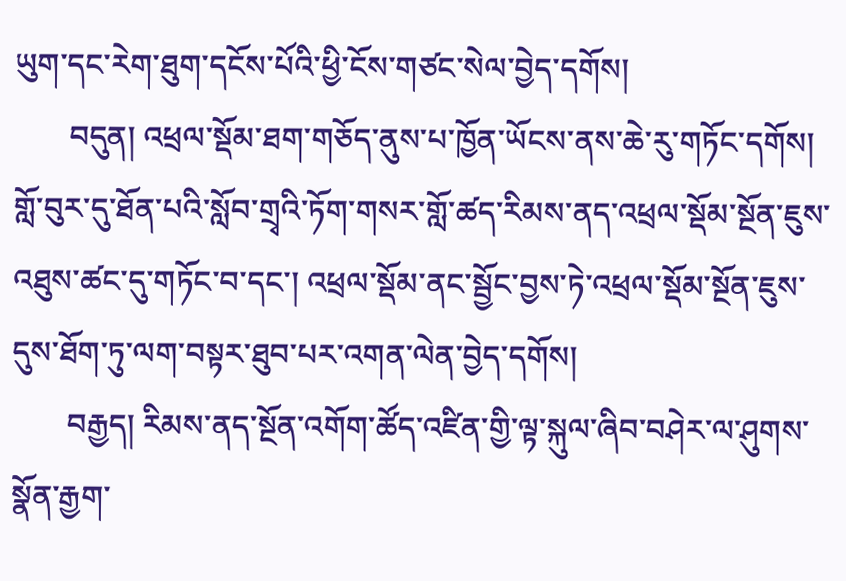ཡུག་དང་རེག་ཐུག་དངོས་པོའི་ཕྱི་ངོས་གཙང་སེལ་བྱེད་དགོས།
       བདུན། འཕྲལ་སྡོམ་ཐག་གཅོད་ནུས་པ་ཁྱོན་ཡོངས་ནས་ཆེ་རུ་གཏོང་དགོས། གློ་བུར་དུ་ཐོན་པའི་སློབ་གྲྭའི་ཏོག་གསར་གློ་ཚད་རིམས་ནད་འཕྲལ་སྡོམ་སྔོན་ཇུས་འཐུས་ཚང་དུ་གཏོང་བ་དང་། འཕྲལ་སྡོམ་ནང་སྦྱོང་བྱས་ཏེ་འཕྲལ་སྡོམ་སྔོན་ཇུས་དུས་ཐོག་ཏུ་ལག་བསྟར་ཐུབ་པར་འགན་ལེན་བྱེད་དགོས།
       བརྒྱད། རིམས་ནད་སྔོན་འགོག་ཚོད་འཛིན་གྱི་ལྟ་སྐུལ་ཞིབ་བཤེར་ལ་ཤུགས་སྣོན་རྒྱག་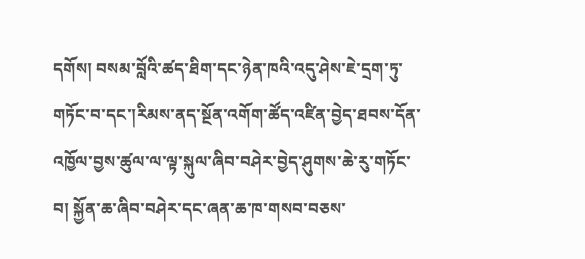དགོས། བསམ་བློའི་ཚད་ཐིག་དང་ཉེན་ཁའི་འདུ་ཤེས་ཇེ་དྲག་ཏུ་གཏོང་བ་དང་།རིམས་ནད་སྔོན་འགོག་ཚོད་འཛིན་བྱེད་ཐབས་དོན་འཁྱོལ་བྱས་ཚུལ་ལ་ལྟ་སྐུལ་ཞིབ་བཤེར་བྱེད་ཤུགས་ཆེ་རུ་གཏོང་བ། སྐྱོན་ཆ་ཞིབ་བཤེར་དང་ཞན་ཆ་ཁ་གསབ་བཅས་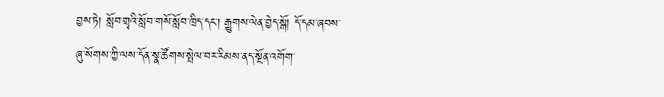བྱས་ཏེ། སློབ་གྲྭའི་སློབ་གསོ་སློབ་ཁྲིད་དང་། རྒྱུགས་ལེན་བྱེད་སྒོ། དོ་དམ་ཞབས་ཞུ་སོགས་ཀྱི་ལས་དོན་སྣ་ཚོགས་སྤེལ་བར་རིམས་ནད་སྔོན་འགོག་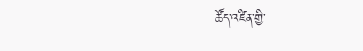ཚོད་འཛིན་གྱི་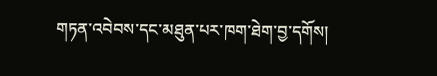གཏན་འབེབས་དང་མཐུན་པར་ཁག་ཐེག་བྱ་དགོས།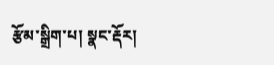རྩོམ་སྒྲིག་པ། སྣང་རྡོར།